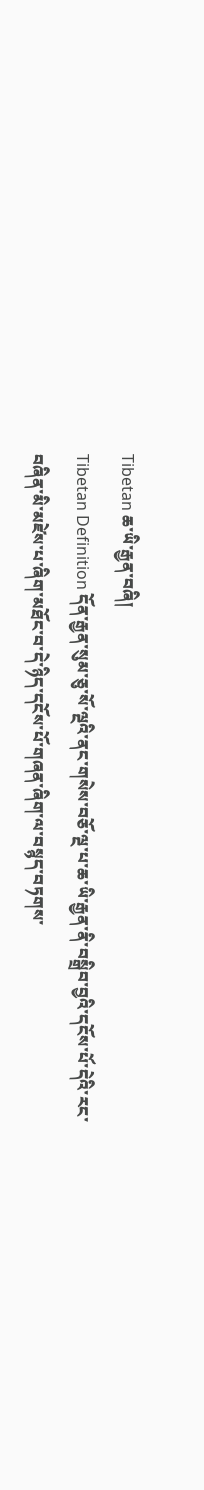Tibetan ཆ་ཡི་རྒྱན་བཞི།
Tibetan Definition དོན་རྒྱན་སུམ་ཅུ་སོ་ལྔའི་ནང་གསེས་བཅོ་ལྔ་པ་ཆ་ཡི་རྒྱན་ནི་བསྒྲིབ་བྱའི་དངོས་པོ་དེའི་རང་བཞིན་མི་མཛེས་པ་ཞིག་མཐོང་བ་དེ་ཉིད་དངོས་པོ་གཞན་ཞིག་ལ་བསྙད་བཏགས་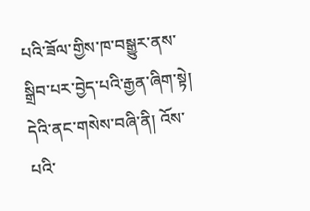པའི་ཟོལ་གྱིས་ཁ་བསྒྱུར་ནས་སྒྲིབ་པར་བྱེད་པའི་རྒྱན་ཞིག་སྟེ། དེའི་ནང་གསེས་བཞི་ནི། འོས་པའི་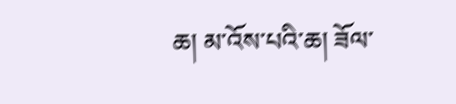ཆ། མ་འོས་པའི་ཆ། ཟོལ་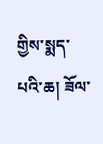གྱིས་སྨད་པའི་ཆ། ཟོལ་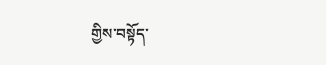གྱིས་བསྟོད་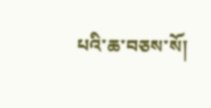པའི་ཆ་བཅས་སོ།